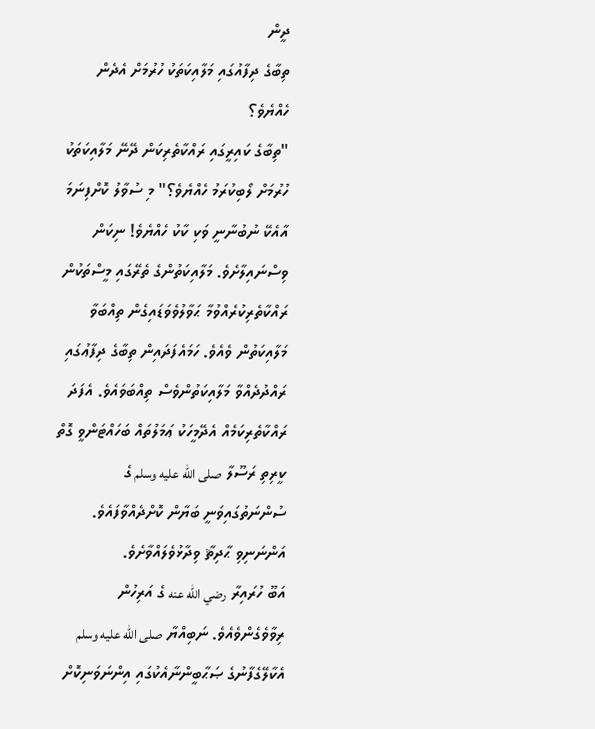ދީން
ތިބާގެ ދިފާއުގައި މަލާއިކަތަކު ހުރުމަށް އެދެން ހެއްޔެވެ؟
"ތިބާގެ ކައިރީގައި ރައްކާތެރިކަން ދޭނޭ މަލާއިކަތަކު ހުރުމަށް ލޯބިކުރަމު ހެއްޔެވެ؟" މި ސުވާލު ކޮށްފިނަމަ އާއެކޭ ނުބުނާނީ ވަކި ކާކު ހެއްޔެވެ! ނިކަން ވިސްނައިލާށެވެ. މަލާއިކަތުންގެ ތެރޭގައި މީސްތަކުން ރައްކާތެރިކުރެއްވުމާ ޙަވާލުވެވަޑައިގެން ތިއްބަވާ މަލާއިކަތުން ވެއެވެ. ހަމައެފަދައިން ތިބާގެ ދިފާޢުގައި ރައްދުދެއްވާ މަލާއިކަތުންވެސް ތިއްބަވައެވެ. އެފަދަ ރައްކާތެރިކަމެއް އެދޭމީހަކު ޢަމަލުތައް ބަހައްޓަންވީ ގޮތް ކީރިތި ރަސޫލާ صلى الله عليه وسلم ގެ ސުންނަތުގައިވަނީ ބަޔާން ކޮށްދެއްވާފައެވެ.
އަންނަނިވި ޙާދިޘާ ވިދާޅުވެލައްވާށެވެ.
އަބޫ ހުރައިރާ رضي الله عنه ގެ އަރިހުން ރިވާވެގެންވެއެވެ. ނަބިއްޔާ صلى الله عليه وسلم އެކާލޭގެފާނުގެ ޞަޙާބީންނާއެކުގައި އިންނަވަނިކޮށް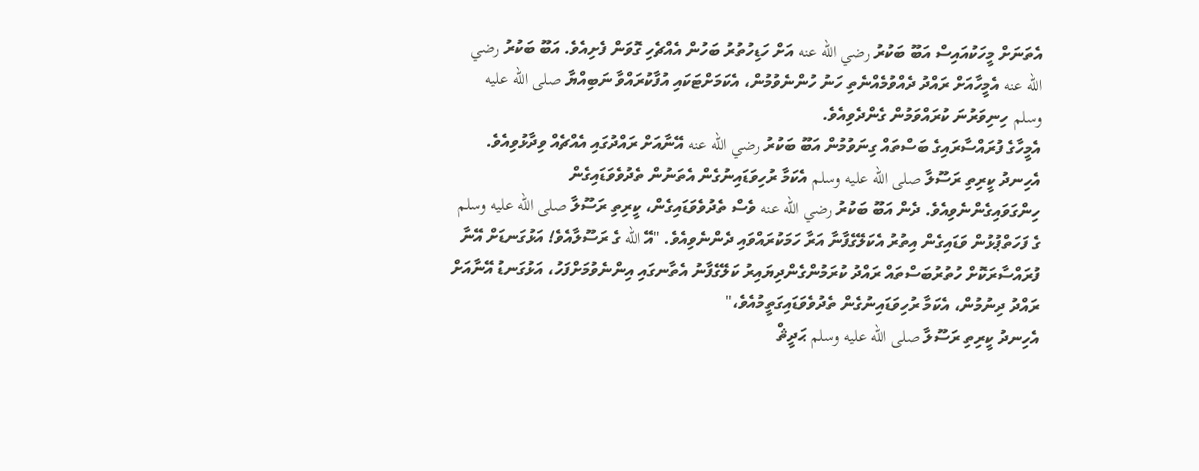އެތަނަށް މީހަކުއައިސް އަބޫ ބަކުރު رضي الله عنه އަށް ހަޑިހުތުރު ބަހުން އެއްޗެހި ގޮވަން ފެށިއެވެ. އަބޫ ބަކުރު رضي الله عنه އެމީހާއަށް ރައްދު ދެއްވުމެއްނެތި ހަނު ހުންނެވުމުން، އެކަމަށްޓަކައި އުފާކުރައްވާ ނަބިއްޔާ صلى الله عليه وسلم ހިނިވަރުނަ ކުރައްވަމުން ގެންދެވިއެވެ.
އެމީހާގެ ފުރައްސާރައިގެ ބަސްތައް ގިނަވުމުން އަބޫ ބަކުރު رضي الله عنه އޭނާއަށް ރައްދުގައި އެއްޗެއް ވިދާޅުވިއެވެ. އެހިނދު ކީރިތި ރަސޫލާ صلى الله عليه وسلم އެކަމާ ރުހިވަޑައިނުގެން އެތަނުން ތެދުވެވަޑައިގެން ހިންގަވައިގެންނެވިއެވެ. ދެން އަބޫ ބަކުރު رضي الله عنه ވެސް ތެދުވެވަޑައިގެން، ކީރިތި ރަސޫލާ صلى الله عليه وسلم ގެ ފަހަތްޕުޅުން ވަޑައިގެން އިތުރު އެކަލޭގެފާނާ އަރާ ހަމަކުރައްވައި ދެންނެވިއެވެ. "އޭ الله ގެ ރަސޫލާއެވެ! އަޅުގަނޑަށް އޭނާ ފުރައްސާރަކޮށް ހުތުރުބަސްތައް ރައްދު ކުރަމުންގެންދިޔައިރު ކަލޭގެފާނު އެތާނގައި އިންނެވުމަށްފަހު، އަޅުގަނޑު އޭނާއަށް ރައްދު ދިނުމުން، އެކަމާ ރުހިވަޑައިނުގެން ތެދުވެވަޑައިގަތީމުއެވެ،"
އެހިނދު ކީރިތި ރަސޫލާ صلى الله عليه وسلم ޙަދީޘް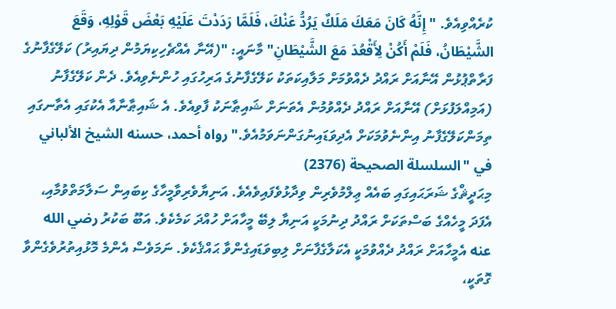ކުރެއްވިއެވެ. "إِنَّهُ كَانَ مَعَكَ مَلَكٌ يَرُدُّ عَنْكَ، فَلَمَّا رَدَدْتَ عَلَيْهِ بَعْضَ قَوْلِهِ، وَقَعَ الشَّيْطَانُ، فَلَمْ أَكُنْ لِأَقْعُدَ مَعَ الشَّيْطَانِ" މާނައީ: "(އޭނާ އެއްޗެހިކިޔަމުން ދިޔައިރު) ކަލޭގެފާނުގެ ފަރާތްޕުޅުން އޭނާއަށް ރައްދު ދެއްވުމަށް މަލާއިކަތަކު ކަލޭގެފާނުގެ އަރިހުގައި ހުންނެވިއެވެ. ދެން ކަލޭގެފާނު (އަމިއްލަފުޅަށް) އޭނާއަށް ރައްދު ދެއްވުމުން އެތަނަށް ޝައިޠާނަކު ފާވިއެވެ. އެ ޝައިޠާނާއާ އެކުގައި އެތާނގައި ތިމަންކަލޭގެފާނު އިންނެވުމަކަށް އެދިވަޑައިނުގަންނަވަމުއެވެ." رواه أحمد، حسنه الشيخ الألباني في "السلسلة الصحيحة (2376)
މިޙަދީޘްގެ ޝަރަޙައިގައި ބައެއް ޢިލްމުވެރިން ވިދާޅުވެފައިވެއެވެ. އަނިޔާވެރިވާމީހާގެ ކިބައިން ސަލާމަތްވުމާއި، އެފަދަ މީހެއްގެ ބަސްތަކަށް ރައްދު ދިނުމަކީ އަނިޔާ ލިބޭ މީހާއަށް ހުއްދަ ކަމެކެވެ. އަބޫ ބަކުރު رضي الله عنه އެމީހާއަށް ރައްދު ދެއްވުމަކީ އެކަލާގެފާނަށް ލިބިވަޑައިގެންވާ ޙައްޤެކެވެ. ނަމަވެސް އެންމެ މޮޅުއިތުރުވެގެންވާ ގޮތަކީ،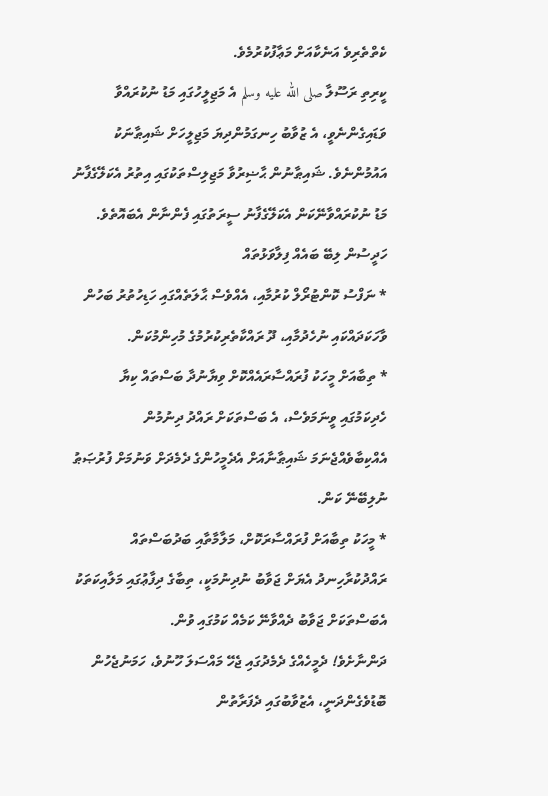ކެތްތެރިވެ އަނެކާއަށް މަޢާފުކުރުމެވެ.
ކީރިތި ރަސޫލާ صلى الله عليه وسلم އެ މަޖިލީހުގައި މަޑު ނުކުރައްވާ ވަޑައިގެންނެވީ، އެ ޒުވާބު ހިނގަމުންދިޔަ މަޖިލީހަށް ޝައިޠާނަކު އައުމުންނެވެ. ޝައިޠާނުން ޙާޟިރުވާ މަޖިލިސްތަކުގައި އިތުރު އެކަލޭގެފާނު މަޑު ނުކުރައްވާނޭކަން އެކަލޭގެފާނު ސީރަތުގައި ފެންނާން އެބައޮތެވެ.
ހަދީސުން ލިބޭ ބައެއް ފިލާވަޅުތައް
* ނަފްސު ކޮންޓުރޯލް ކުރުމާއި، އެއްވެސް ޙާލަތެއްގައި ހަޑިހުތުރު ބަހުން ވާހަކަދައްކައި ނުހެދުމާއި، ދޫ ރައްކާތެރިކުރުމުގެ މުހިންމުކަން.
* ތިބާއަށް މީހަކު ފުރައްސާރައެއްކޮށް ވިޔާނުދާ ބަސްތައް ކިޔާ ހެދިކަމުގައި ވީނަމަވެސް، އެ ބަސްތަކަށް ރައްދު ދިނުމުން އެއްކިބާވެއްޖެނަމަ ޝައިޠާނާއަށް އެދެމީހުންގެ ދެމެދަށް ވަނުމަށް ފުރުޞަޠު ނުލިބޭނޭ ކަން.
* މީހަކު ތިބާއަށް ފުރައްސާރަކޮށް، މަލާމާތާއި ބަދުބަސްތައް ރައްދުކުރާހިނދު އެޔަށް ޖަވާބު ނުދިނުމަކީ، ތިބާގެ ދިފާޢުގައި މަލާއިކަތަކު އެބަސްތަކަށް ޖަވާބު ދެއްވާނޭ ކަމެއް ކަމުގައި ވުން.
ދަންނާށެވެ! ދެމީހެއްގެ ދެމެދުގައި ޖެހޭ މައްސަލަ ހޫނުވެ، ހަމަނުޖެހުން ބޮޑުވެގެންދަނީ، އެޒުވާބުގައި ދެފަރާތުން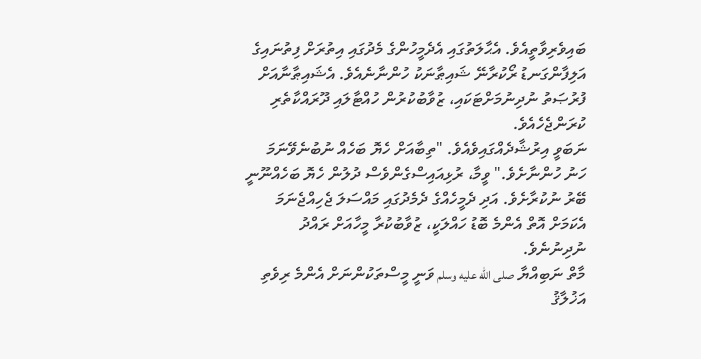ބައިވެރިވާތީއެވެ. އެޙާލަތުގައި އެދެމީހުންގެ މެދުގައި އިތުރަށް ފިތުނައިގެ އަލިފާންގަނޑު ރޯކުރާނޭ ޝައިޠާނަކު ހުންނާނެއެވެ. އެޝައިޠާނާއަށް ފުރުޞަތު ނުދިނުމަށްޓަކައި، ޒުވާބުކުރުން ހުއްޓާލައި ދޫރައްކާތެރި ކުރަންޖެހެއެވެ.
ނަބަވީ އިރުޝާދެއްގައިވެއެވެ. "ތިބާއަށް ހެޔޮ ބަހެއް ނުބުނެވޭނަމަ ހަނު ހުންނާށެވެ." ވީމާ، ރުޅިއައިސްގެންވެސް ދުލުން ހެޔޮ ބަހެއްނޫނީ ބޭރު ނުކުރާށެވެ. އަދި ދެމީހެއްގެ ދެމެދުގައި މައްސަލަ ޖެހިއްޖެނަމަ އެކަމަށް އޮތް އެންމެ ބޮޑު ހައްލަކީ، ޒުވާބުކުރާ މީހާއަށް ރައްދު ނުދިނުނެވެ.
މާތް ނަބިއްޔާ صلى الله عليه وسلم ވަނީ މީސްތަކުންނަށް އެންމެ ރިވެތި އަޚުލާޤު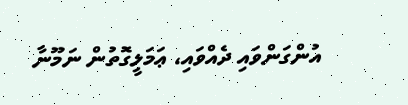އުންގަންވައި ދެއްވައި، ޢަމަލީގޮތުން ނަމޫނާ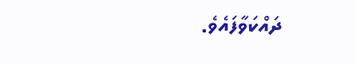ދައްކަވާފައެވެ.